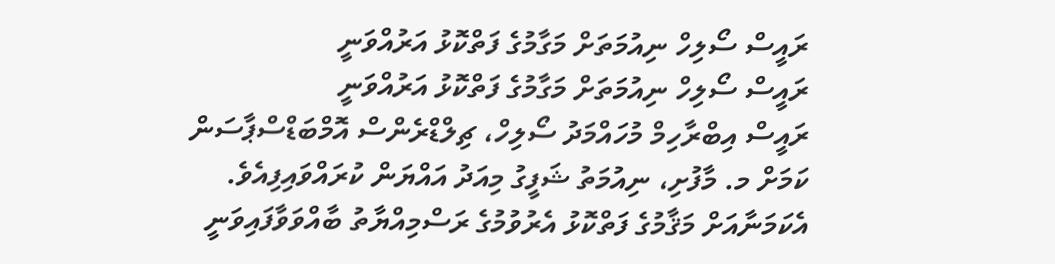ރައީސް ސޯލިހް ނިއުމަތަށް މަގާމުގެ ފަތްކޮޅު އަރުއްވަނީ
ރައީސް ސޯލިހް ނިއުމަތަށް މަގާމުގެ ފަތްކޮޅު އަރުއްވަނީ
ރައީސް އިބްރާހިމް މުހައްމަދު ސޯލިހް، ޗިލްޑްރެންސް އޮމްބަޑްސްޕާސަން ކަމަށް މ. މާފުށި، ނިއުމަތު ޝަފީގު މިއަދު އައްޔަން ކުރައްވައިފިއެވެ.
އެކަމަނާއަށް މަޤާމުގެ ފަތްކޮޅު އެރުވުމުގެ ރަސްމިއްޔާތު ބާއްވަވާފައިވަނީ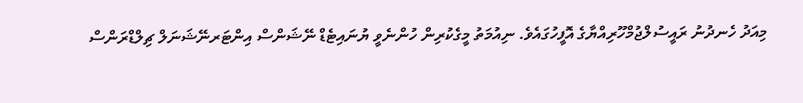މިއަދު ހެނދުނު ރައީސުލްޖުމްހޫރިއްޔާގެ އޮފީހުގައެވެ. ނިއުމަތު މީގެކުރިން ހުންނެވީ ޔުނައިޓެޑް ނޭޝަންސް އިންޓަރނޭޝަނަލް ޗިލްޑްރަންސް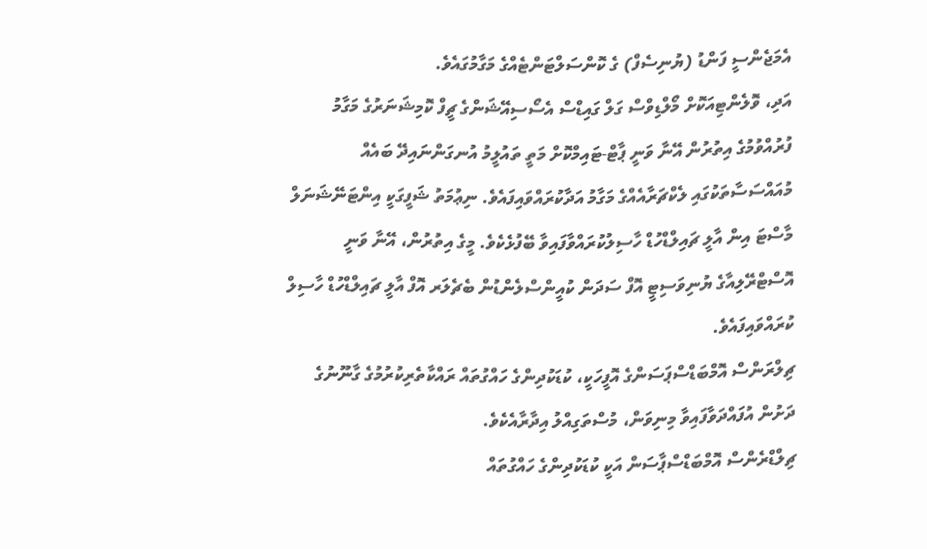އެމަޖެންސީ ފަންޑު (ޔުނިސެފް) ގެ ކޮންސަލްޓަންޓެއްގެ މަގާމުގައެވެ.
އަދި، ވޮލެންޓިއަކޮށް މޯލްޑިވްސް ގަލް ގައިޑްސް އެސޯސިއޭޝަންގެ ޗީފް ކޮމިޝަނަރުގެ މަގާމު ފުރުއްވުމުގެ އިތުރުން އޭނާ ވަނީ ޕާޓް-ޓައިމްކޮށް މަތީ ތައުލީމު އުނގަންނައިދޭ ބައެއް މުއައްސަސާތަކުގައި ލެކްޗަރާއެއްގެ މަގާމު އަދާކުރައްވައިފައެވެ. ނިޢުމަތު ޝަފީގަކީ އިންޓަނޭޝަނަލް މާސްޓަ އިން އާލީ ޗައިލްޑްހުޑް ހާސިލުކުރައްވާފައިވާ ބޭފުޅެކެވެ. މީގެ އިތުރުން، އޭނާ ވަނީ އޮސްޓްރޭލިއާގެ ޔުނިވަސިޓީ އޮފް ސަދަން ކުއީންސްލެންޑުން ބެޗެލަރ އޮފް އާލީ ޗައިލްޑްހުޑް ހާސިލް ކުރައްވައިފައެވެ.
ޗިލްރަންސް އޮމްބަޑްސްޕަސަންގެ އޮފީހަކީ، ކުޑަކުދިންގެ ހައްގުތައް ރައްކާތެރިކުރުމުގެ ގާނޫނުގެ ދަށުން އުފައްދަވާފައިވާ މިނިވަން، މުސްތަގިއްލު އިދާރާއެކެވެ.
ޗިލްޑްރެންސް އޮމްބަޑްސްޕާސަން އަކީ ކުޑަކުދިންގެ ހައްގުތައް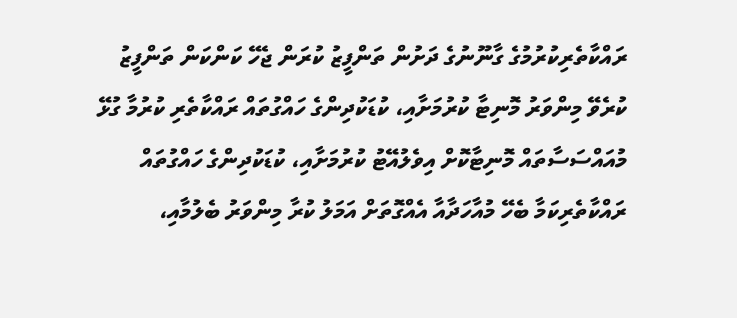ރައްކާތެރިކުރުމުގެ ގާނޫނުގެ ދަށުން ތަންފީޒު ކުރަން ޖެހޭ ކަންކަން ތަންފީޒު ކުރެވޭ މިންވަރު މޮނިޓާ ކުރުމަށާއި، ކުޑަކުދިންގެ ހައްގުތައް ރައްކާތެރި ކުރުމާ ގުޅޭ މުއައްސަސާތައް މޮނިޓާކޮށް އިވެލުއޭޓު ކުރުމަށާއި، ކުޑަކުދިންގެ ހައްގުތައް ރައްކާތެރިކަމާ ބެހޭ މުއާހަދާއާ އެއްގޮތަށް އަމަލު ކުރާ މިންވަރު ބެލުމާއި،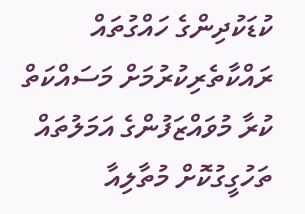ކުޑަކުދިންގެ ހައްގުތައް ރައްކާތެރިކުރުމަށް މަސައްކަތް ކުރާ މުވައްޒަފުންގެ އަމަލުތައް ތަހުގީގުކޮށް މުތާލިއާ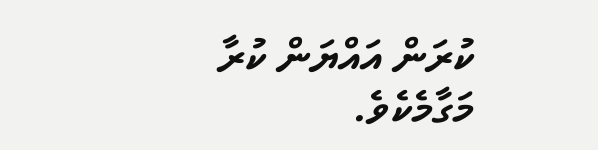ކުރަން އައްޔަން ކުރާ މަގާމެކެވެ.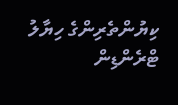ކިޔުންތެރިންގެ ހިޔާލު
ޓްރެންޑިން